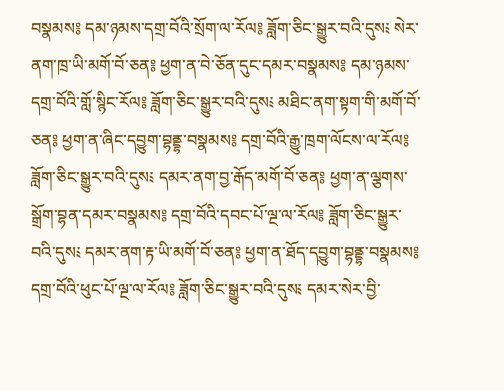བསྣམས༔ དམ་ཉམས་དགྲ་བོའི་སྲོག་ལ་རོལ༔ ཟློག་ཅིང་སྒྱུར་བའི་དུས༴ སེར་ནག་ཁྲ་ཡི་མགོ་བོ་ཅན༔ ཕྱག་ན་བེ་ཅོན་དུང་དམར་བསྣམས༔ དམ་ཉམས་དགྲ་བོའི་གློ་སྙིང་རོལ༔ ཟློག་ཅིང་སྒྱུར་བའི་དུས༴ མཐིང་ནག་སྟག་གི་མགོ་བོ་ཅན༔ ཕྱག་ན་ཞིང་དབྱུག་བྷནྡྷ་བསྣམས༔ དགྲ་བོའི་རྒྱུ་ཁྲག་ལོངས་ལ་རོལ༔ ཟློག་ཅིང་སྒྱུར་བའི་དུས༴ དམར་ནག་བྱ་རྒོད་མགོ་བོ་ཅན༔ ཕྱག་ན་ལྕགས་སྒྲོག་བྷན་དམར་བསྣམས༔ དགྲ་བོའི་དབང་པོ་ལྔ་ལ་རོལ༔ ཟློག་ཅིང་སྒྱུར་བའི་དུས༴ དམར་ནག་རྟ་ཡི་མགོ་བོ་ཅན༔ ཕྱག་ན་ཐོད་དབྱུག་བྷནྡྷ་བསྣམས༔ དགྲ་བོའི་ཕུང་པོ་ལྔ་ལ་རོལ༔ ཟློག་ཅིང་སྒྱུར་བའི་དུས༴ དམར་སེར་བྱི་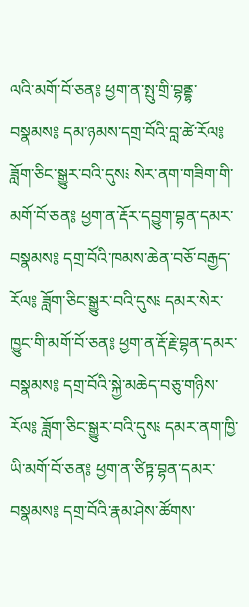ལའི་མགོ་བོ་ཅན༔ ཕྱག་ན་སྤུ་གྲི་བྷནྡྷ་བསྣམས༔ དམ་ཉམས་དགྲ་བོའི་བླ་ཚེ་རོལ༔ ཟློག་ཅིང་སྒྱུར་བའི་དུས༴ སེར་ནག་གཟིག་གི་མགོ་བོ་ཅན༔ ཕྱག་ན་རྡོར་དབྱུག་བྷན་དམར་བསྣམས༔ དགྲ་བོའི་ཁམས་ཆེན་བཅོ་བརྒྱད་རོལ༔ ཟློག་ཅིང་སྒྱུར་བའི་དུས༴ དམར་སེར་ཁྱུང་གི་མགོ་བོ་ཅན༔ ཕྱག་ན་རྡོ་རྗེ་བྷན་དམར་བསྣམས༔ དགྲ་བོའི་སྐྱེ་མཆེད་བཅུ་གཉིས་རོལ༔ ཟློག་ཅིང་སྒྱུར་བའི་དུས༴ དམར་ནག་ཁྱི་ཡི་མགོ་བོ་ཅན༔ ཕྱག་ན་ཙིཏྟ་བྷན་དམར་བསྣམས༔ དགྲ་བོའི་རྣམ་ཤེས་ཚོགས་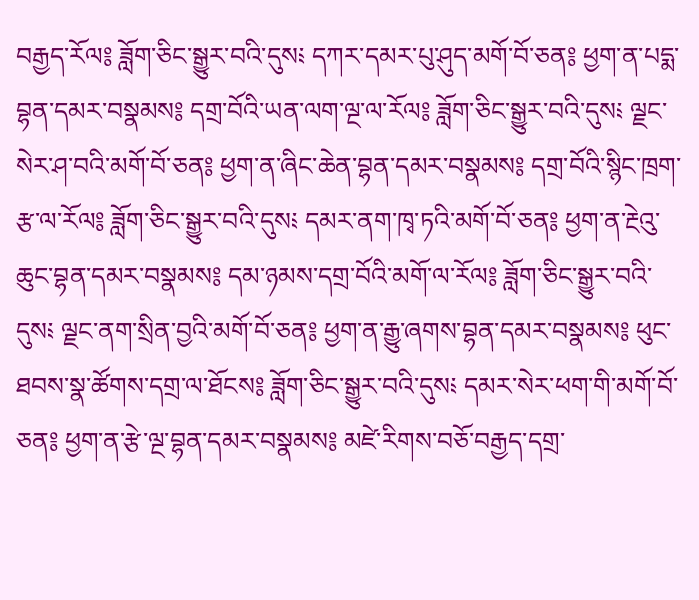བརྒྱད་རོལ༔ ཟློག་ཅིང་སྒྱུར་བའི་དུས༴ དཀར་དམར་པུ་ཤུད་མགོ་བོ་ཅན༔ ཕྱག་ན་པདྨ་བྷན་དམར་བསྣམས༔ དགྲ་བོའི་ཡན་ལག་ལྔ་ལ་རོལ༔ ཟློག་ཅིང་སྒྱུར་བའི་དུས༴ ལྗང་སེར་ཤ་བའི་མགོ་བོ་ཅན༔ ཕྱག་ན་ཞིང་ཆེན་བྷན་དམར་བསྣམས༔ དགྲ་བོའི་སྙིང་ཁྲག་རྩ་ལ་རོལ༔ ཟློག་ཅིང་སྒྱུར་བའི་དུས༴ དམར་ནག་ཁྭ་ཏའི་མགོ་བོ་ཅན༔ ཕྱག་ན་རྔེའུ་ཆུང་བྷན་དམར་བསྣམས༔ དམ་ཉམས་དགྲ་བོའི་མགོ་ལ་རོལ༔ ཟློག་ཅིང་སྒྱུར་བའི་དུས༴ ལྗང་ནག་སྲིན་བྱའི་མགོ་བོ་ཅན༔ ཕྱག་ན་རྒྱུ་ཞགས་བྷན་དམར་བསྣམས༔ ཕུང་ཐབས་སྣ་ཚོགས་དགྲ་ལ་ཐོངས༔ ཟློག་ཅིང་སྒྱུར་བའི་དུས༴ དམར་སེར་ཕག་གི་མགོ་བོ་ཅན༔ ཕྱག་ན་རྩེ་ལྔ་བྷན་དམར་བསྣམས༔ མཛེ་རིགས་བཅོ་བརྒྱད་དགྲ་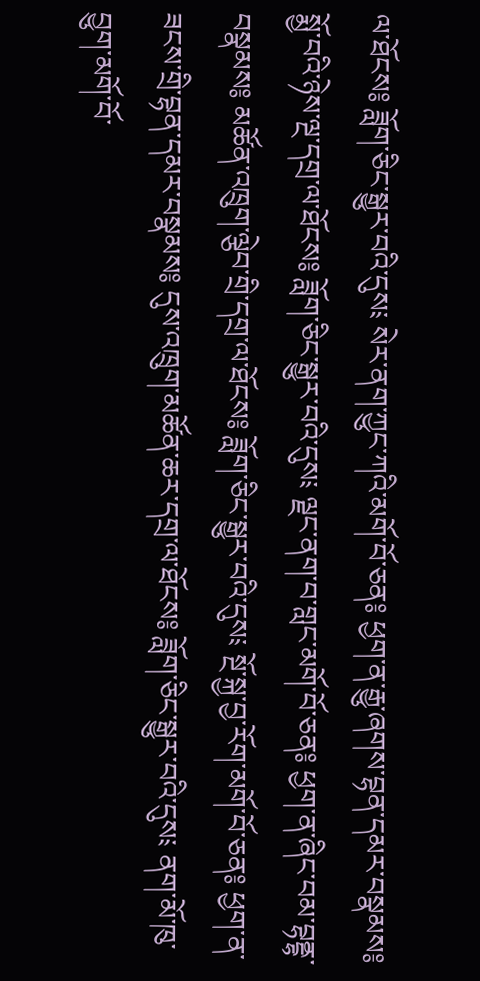ལ་ཐོངས༔ ཟློག་ཅིང་སྒྱུར་བའི་དུས༴ སེར་ནག་ཀྱུང་ཀའི་མགོ་བོ་ཅན༔ ཕྱག་ན་རྒྱུ་ཞགས་བྷན་དམར་བསྣམས༔ སྨྱོ་བའི་ཉེས་ལྔ་དགྲ་ལ་ཐོངས༔ ཟློག་ཅིང་སྒྱུར་བའི་དུས༴ ལྗང་ནག་བ་གླང་མགོ་བོ་ཅན༔ ཕྱག་ན་ཞིང་བམ་བྷནྡྷ་བསྣམས༔ མཚོན་འཁྲུག་ལྕེབ་གྲི་དགྲ་ལ་ཐོངས༔ ཟློག་ཅིང་སྒྱུར་བའི་དུས༴ སྔོ་སྐྱ་བྱ་རོག་མགོ་བོ་ཅན༔ ཕྱག་ན་ཟངས་གྲི་བྷན་དམར་བསྣམས༔ དུས་འཁྲུག་མཚོན་ཆར་དགྲ་ལ་ཐོངས༔ ཟློག་ཅིང་སྒྱུར་བའི་དུས༴ ནག་མོ་ཁུ་བྱུག་མགོ་བོ་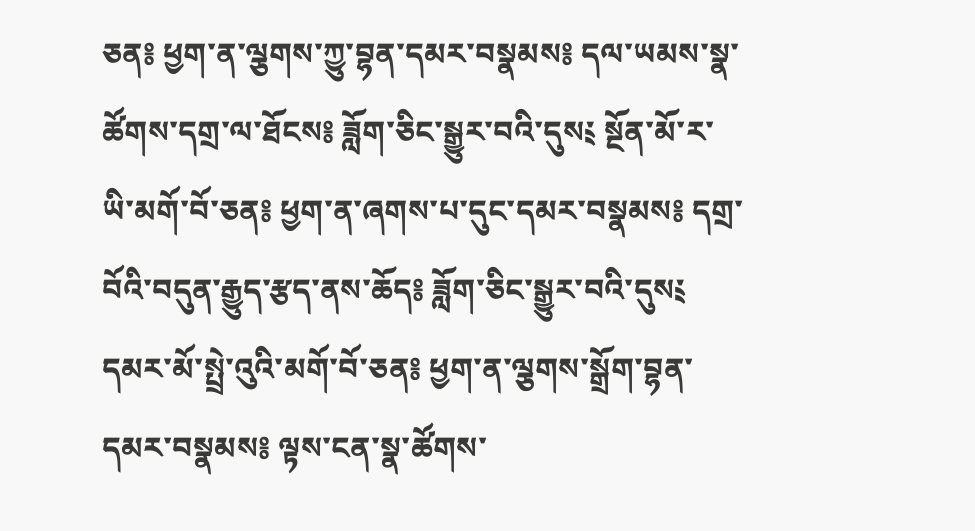ཅན༔ ཕྱག་ན་ལྕགས་ཀྱུ་བྷན་དམར་བསྣམས༔ དལ་ཡམས་སྣ་ཚོགས་དགྲ་ལ་ཐོངས༔ ཟློག་ཅིང་སྒྱུར་བའི་དུས༴ སྔོན་མོ་ར་ཡི་མགོ་བོ་ཅན༔ ཕྱག་ན་ཞགས་པ་དུང་དམར་བསྣམས༔ དགྲ་བོའི་བདུན་རྒྱུད་རྩད་ནས་ཆོད༔ ཟློག་ཅིང་སྒྱུར་བའི་དུས༴ དམར་མོ་སྤྲེ་འུའི་མགོ་བོ་ཅན༔ ཕྱག་ན་ལྕགས་སྒྲོག་བྷན་དམར་བསྣམས༔ ལྟས་ངན་སྣ་ཚོགས་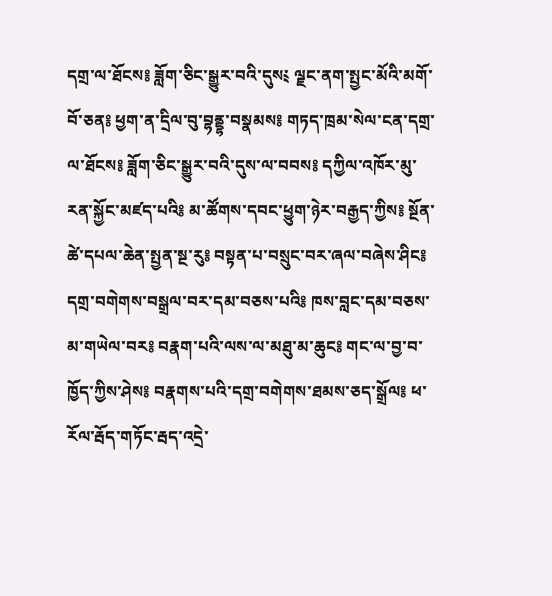དགྲ་ལ་ཐོངས༔ ཟློག་ཅིང་སྒྱུར་བའི་དུས༴ ལྗང་ནག་སྤྱང་མོའི་མགོ་བོ་ཅན༔ ཕྱག་ན་དྲིལ་བུ་བྷནྡྷ་བསྣམས༔ གཏད་ཁྲམ་སེལ་ངན་དགྲ་ལ་ཐོངས༔ ཟློག་ཅིང་སྒྱུར་བའི་དུས་ལ་བབས༔ དཀྱིལ་འཁོར་མུ་རན་སྐྱོང་མཛད་པའི༔ མ་ཚོགས་དབང་ཕྱུག་ཉེར་བརྒྱད་ཀྱིས༔ སྔོན་ཚེ་དཔལ་ཆེན་སྤྱན་སྔ་རུ༔ བསྟན་པ་བསྲུང་བར་ཞལ་བཞེས་ཤིང༔ དགྲ་བགེགས་བསྒྲལ་བར་དམ་བཅས་པའི༔ ཁས་བླང་དམ་བཅས་མ་གཡེལ་བར༔ བརྣག་པའི་ལས་ལ་མཐུ་མ་ཆུང༔ གང་ལ་བྱ་བ་ཁྱོད་ཀྱིས་ཤེས༔ བརྣགས་པའི་དགྲ་བགེགས་ཐམས་ཅད་སྒྲོལ༔ ཕ་རོལ་རྦོད་གཏོང་རྦད་འདྲེ་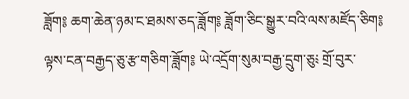ཟློག༔ ཆག་ཆེན་ཉམ་ང་ཐམས་ཅད་ཟློག༔ ཟློག་ཅིང་སྒྱུར་བའི་ལས་མཛོད་ཅིག༔ ལྟས་ངན་བརྒྱད་ཅུ་རྩ་གཅིག་ཟློག༔ ཡེ་འདྲོག་སུམ་བརྒྱ་དྲུག་ཅུ༴ གྲོ་བུར་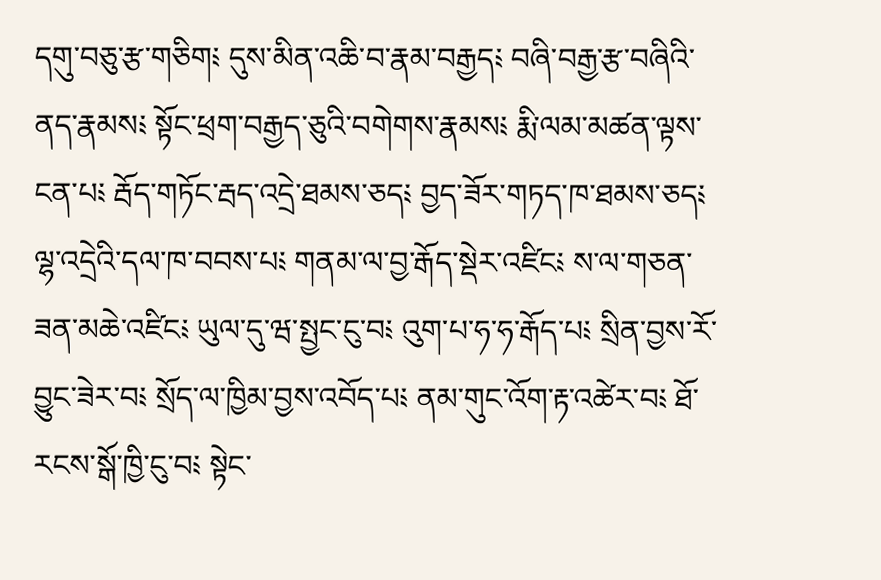དགུ་བཅུ་རྩ་གཅིག༴ དུས་མིན་འཆི་བ་རྣམ་བརྒྱད༴ བཞི་བརྒྱ་རྩ་བཞིའི་ནད་རྣམས༴ སྟོང་ཕྲག་བརྒྱད་ཅུའི་བགེགས་རྣམས༴ རྨི་ལམ་མཚན་ལྟས་ངན་པ༴ རྦོད་གཏོང་རྦད་འདྲེ་ཐམས་ཅད༴ བྱད་ཟོར་གཏད་ཁ་ཐམས་ཅད༴ ལྷ་འདྲེའི་དལ་ཁ་བབས་པ༴ གནམ་ལ་བྱ་རྒོད་སྡེར་འཛིང༴ ས་ལ་གཅན་ཟན་མཆེ་འཛིང༴ ཡུལ་དུ་ཝ་སྤྱང་ངུ་བ༴ འུག་པ་ཧ་ཧ་རྒོད་པ༴ སྲིན་བྱས་རོ་བྱུང་ཟེར་བ༴ སྲོད་ལ་ཁྱིམ་བྱས་འབོད་པ༴ ནམ་གུང་འོག་རྟ་འཚེར་བ༴ ཐོ་རངས་སྒོ་ཁྱི་ངུ་བ༴ སྟེང་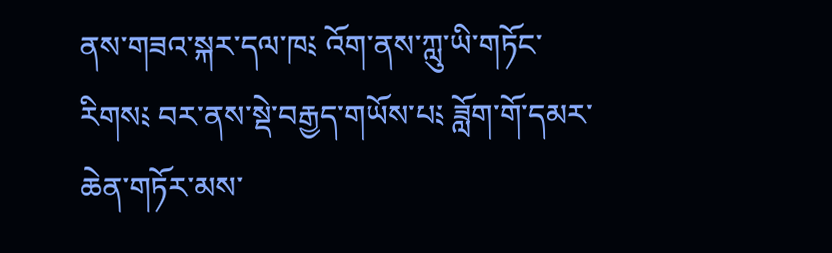ནས་གཟའ་སྐར་དལ་ཁ༴ འོག་ནས་ཀླུ་ཡི་གཏོང་རིགས༴ བར་ནས་སྡེ་བརྒྱད་གཡོས་པ༴ ཟློག་གོ་དམར་ཆེན་གཏོར་མས་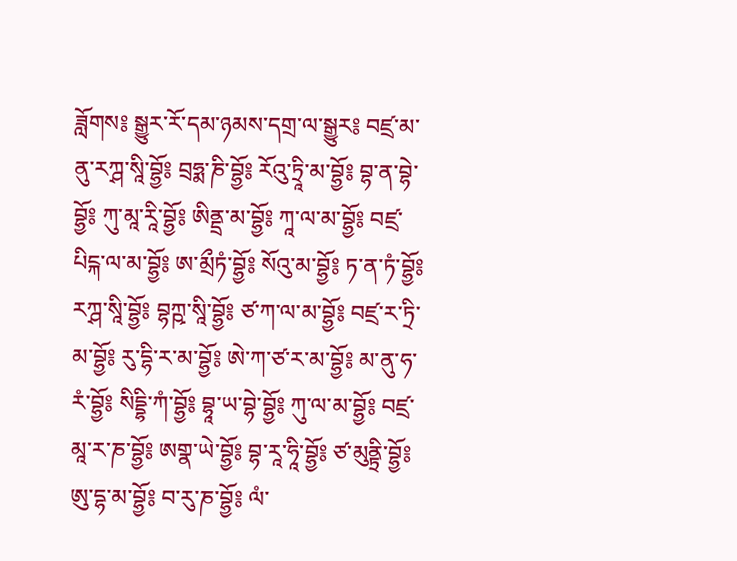ཟློགས༔ སྒྱུར་རོ་དམ་ཉམས་དགྲ་ལ་སྒྱུར༔ བཛྲ་མ་ནུ་རཀྴ་སཱི་བྷྱོ༔ བྲཧྨ་ཎི་བྷྱོ༔ རོའུ་ཏྲཱི་མ་བྷྱོ༔ བྷ་ན་བྷེ་བྷྱོ༔ ཀུ་མཱ་རཱི་བྷྱོ༔ ཨིནྡྲ་མ་བྷྱོ༔ ཀཱ་ལ་མ་བྷྱོ༔ བཛྲ་པིངྐ་ལ་མ་བྷྱོ༔ ཨ་མྲྀཏཾ་བྷྱོ༔ སོའུ་མ་བྷྱོ༔ ཏ་ན་ཏཾ་བྷྱོ༔ རཀྴ་སཱི་བྷྱོ༔ བྷཀྵ་སཱི་བྷྱོ༔ ཙ་ཀ་ལ་མ་བྷྱོ༔ བཛྲ་ར་ཏྲི་མ་བྷྱོ༔ རུ་དྷི་ར་མ་བྷྱོ༔ ཨེ་ཀ་ཙ་ར་མ་བྷྱོ༔ མ་ནུ་ཧ་རཾ་བྷྱོ༔ སིདྡྷི་ཀཾ་བྷྱོ༔ བྷཱ་ཡ་བྷེ་བྷྱོ༔ ཀུ་ལ་མ་བྷྱོ༔ བཛྲ་མཱ་ར་ཎ་བྷྱོ༔ ཨགྣ་ཡེ་བྷྱོ༔ བྷ་རཱ་ཧཱི་བྷྱོ༔ ཙ་མུནྟྲི་བྷྱོ༔ ཨུ་དྷ་མ་བྷྱོ༔ བ་རུ་ཎ་བྷྱོ༔ ལཾ་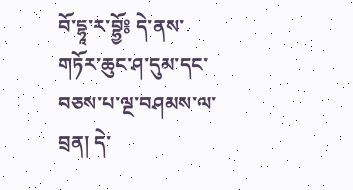བོ་དྷཱ་ར་བྷྱོ༔ དེ་ནས་གཏོར་ཆུང་ཤ་དུམ་དང་བཅས་པ་ལྔ་བཤམས་ལ་བྲན། དེ་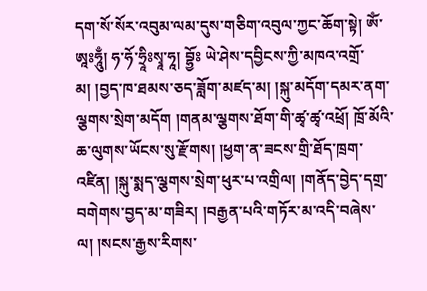དག་སོ་སོར་འབུམ་ལམ་དུས་གཅིག་འབུལ་ཀྱང་ཆོག་སྟེ། ཨོཾ་ཨཱཿཧཱུྃ། ཧ་ཧོ་ཧྲཱིཿསྭཱ་ཧཱ། བྷྱོཿ ཡེ་ཤེས་དབྱིངས་ཀྱི་མཁའ་འགྲོ་མ། །བྱད་ཁ་ཐམས་ཅད་ཟློག་མཛད་མ། །སྐུ་མདོག་དམར་ནག་ལྕགས་སྲེག་མདོག །གནམ་ལྕགས་ཐོག་གི་ཚྭ་ཚྭ་འཕྲོ། ཁྲོ་མོའི་ཆ་ལུགས་ཡོངས་སུ་རྫོགས། །ཕྱག་ན་ཟངས་གྲི་ཐོད་ཁྲག་འཛིན། །སྐུ་སྨད་ལྕགས་སྲེག་ཕུར་པ་འགྲིལ། །གནོད་བྱེད་དགྲ་བགེགས་བྱད་མ་གཟིར། །བརྒྱན་པའི་གཏོར་མ་འདི་བཞེས་ལ། །སངས་རྒྱས་རིགས་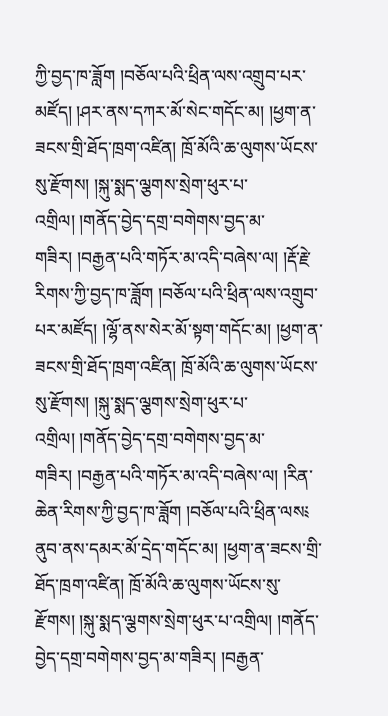ཀྱི་བྱད་ཁ་ཟློག །བཅོལ་པའི་ཕྲིན་ལས་འགྲུབ་པར་མཛོད། །ཤར་ནས་དཀར་མོ་སེང་གདོང་མ། །ཕྱག་ན་ཟངས་གྲི་ཐོད་ཁྲག་འཛིན། ཁྲོ་མོའི་ཆ་ལུགས་ཡོངས་སུ་རྫོགས། །སྐུ་སྨད་ལྕགས་སྲེག་ཕུར་པ་འགྲིལ། །གནོད་བྱེད་དགྲ་བགེགས་བྱད་མ་གཟིར། །བརྒྱན་པའི་གཏོར་མ་འདི་བཞེས་ལ། །རྡོ་རྗེ་རིགས་ཀྱི་བྱད་ཁ་ཟློག །བཅོལ་པའི་ཕྲིན་ལས་འགྲུབ་པར་མཛོད། །ལྷོ་ནས་སེར་མོ་སྟག་གདོང་མ། །ཕྱག་ན་ཟངས་གྲི་ཐོད་ཁྲག་འཛིན། ཁྲོ་མོའི་ཆ་ལུགས་ཡོངས་སུ་རྫོགས། །སྐུ་སྨད་ལྕགས་སྲེག་ཕུར་པ་འགྲིལ། །གནོད་བྱེད་དགྲ་བགེགས་བྱད་མ་གཟིར། །བརྒྱན་པའི་གཏོར་མ་འདི་བཞེས་ལ། །རིན་ཆེན་རིགས་ཀྱི་བྱད་ཁ་ཟློག །བཅོལ་པའི་ཕྲིན་ལས༴ ནུབ་ནས་དམར་མོ་དྲེད་གདོང་མ། །ཕྱག་ན་ཟངས་གྲི་ཐོད་ཁྲག་འཛིན། ཁྲོ་མོའི་ཆ་ལུགས་ཡོངས་སུ་རྫོགས། །སྐུ་སྨད་ལྕགས་སྲེག་ཕུར་པ་འགྲིལ། །གནོད་བྱེད་དགྲ་བགེགས་བྱད་མ་གཟིར། །བརྒྱན་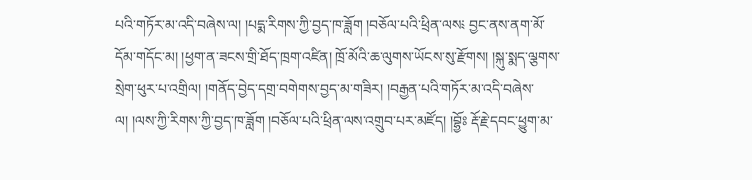པའི་གཏོར་མ་འདི་བཞེས་ལ། །པདྨ་རིགས་ཀྱི་བྱད་ཁ་ཟློག །བཅོལ་པའི་ཕྲིན་ལས༴ བྱང་ནས་ནག་མོ་དོམ་གདོང་མ། །ཕྱག་ན་ཟངས་གྲི་ཐོད་ཁྲག་འཛིན། ཁྲོ་མོའི་ཆ་ལུགས་ཡོངས་སུ་རྫོགས། །སྐུ་སྨད་ལྕགས་སྲེག་ཕུར་པ་འགྲིལ། །གནོད་བྱེད་དགྲ་བགེགས་བྱད་མ་གཟིར། །བརྒྱན་པའི་གཏོར་མ་འདི་བཞེས་ལ། །ལས་ཀྱི་རིགས་ཀྱི་བྱད་ཁ་ཟློག །བཅོལ་པའི་ཕྲིན་ལས་འགྲུབ་པར་མཛོད། །བྷྱོཿ རྡོ་རྗེ་དབང་ཕྱུག་མ་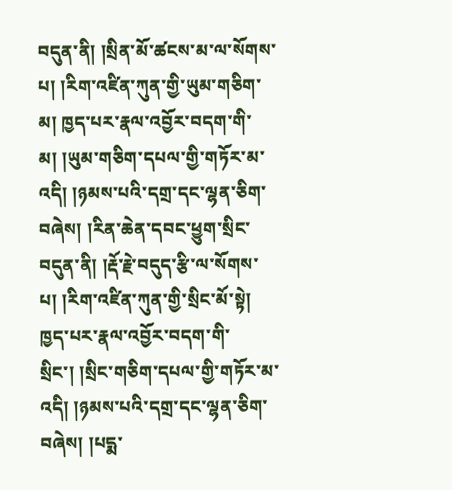བདུན་ནི། །སྲིན་མོ་ཚངས་མ་ལ་སོགས་པ། །རིག་འཛིན་ཀུན་གྱི་ཡུམ་གཅིག་མ། ཁྱད་པར་རྣལ་འབྱོར་བདག་གི་མ། །ཡུམ་གཅིག་དཔལ་གྱི་གཏོར་མ་འདི། །ཉམས་པའི་དགྲ་དང་ལྷན་ཅིག་བཞེས། །རིན་ཆེན་དབང་ཕྱུག་སྲིང་བདུན་ནི། །རྡོ་རྗེ་བདུད་རྩི་ལ་སོགས་པ། །རིག་འཛིན་ཀུན་གྱི་སྲིང་མོ་སྟེ། ཁྱད་པར་རྣལ་འབྱོར་བདག་གི་སྲིང་། །སྲིང་གཅིག་དཔལ་གྱི་གཏོར་མ་འདི། །ཉམས་པའི་དགྲ་དང་ལྷན་ཅིག་བཞེས། །པདྨ་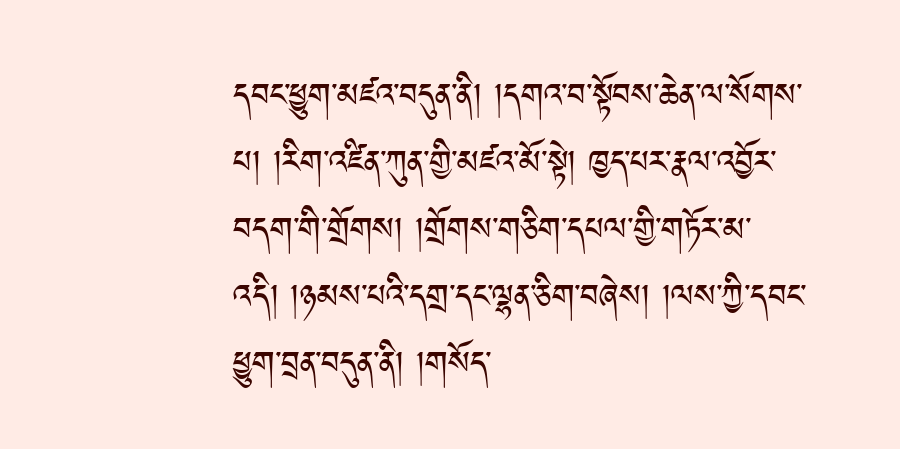དབང་ཕྱུག་མཛའ་བདུན་ནི། །དགའ་བ་སྟོབས་ཆེན་ལ་སོགས་པ། །རིག་འཛིན་ཀུན་གྱི་མཛའ་མོ་སྟེ། ཁྱད་པར་རྣལ་འབྱོར་བདག་གི་གྲོགས། །གྲོགས་གཅིག་དཔལ་གྱི་གཏོར་མ་འདི། །ཉམས་པའི་དགྲ་དང་ལྷན་ཅིག་བཞེས། །ལས་ཀྱི་དབང་ཕྱུག་བྲན་བདུན་ནི། །གསོད་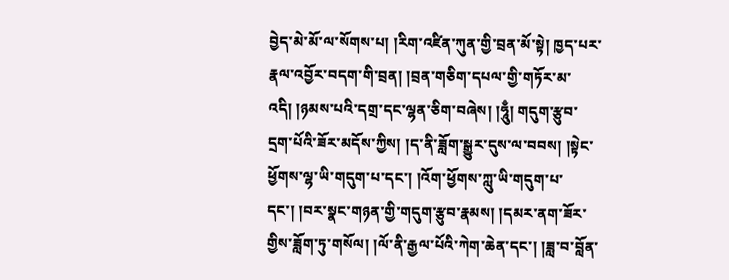བྱེད་མེ་མོ་ལ་སོགས་པ། །རིག་འཛིན་ཀུན་གྱི་བྲན་མོ་སྟེ། ཁྱད་པར་རྣལ་འབྱོར་བདག་གི་བྲན། །བྲན་གཅིག་དཔལ་གྱི་གཏོར་མ་འདི། །ཉམས་པའི་དགྲ་དང་ལྷན་ཅིག་བཞེས། །ཧཱུྃ། གདུག་རྩུབ་དྲག་པོའི་ཟོར་མདོས་ཀྱིས། །ད་ནི་ཟློག་སྒྱུར་དུས་ལ་བབས། །སྟེང་ཕྱོགས་ལྷ་ཡི་གདུག་པ་དང་། །འོག་ཕྱོགས་ཀླུ་ཡི་གདུག་པ་དང་། །བར་སྣང་གཉན་གྱི་གདུག་རྩུབ་རྣམས། །དམར་ནག་ཟོར་གྱིས་ཟློག་ཏུ་གསོལ། །ལོ་ནི་རྒྱལ་པོའི་ཀེག་ཆེན་དང་། །ཟླ་བ་བློན་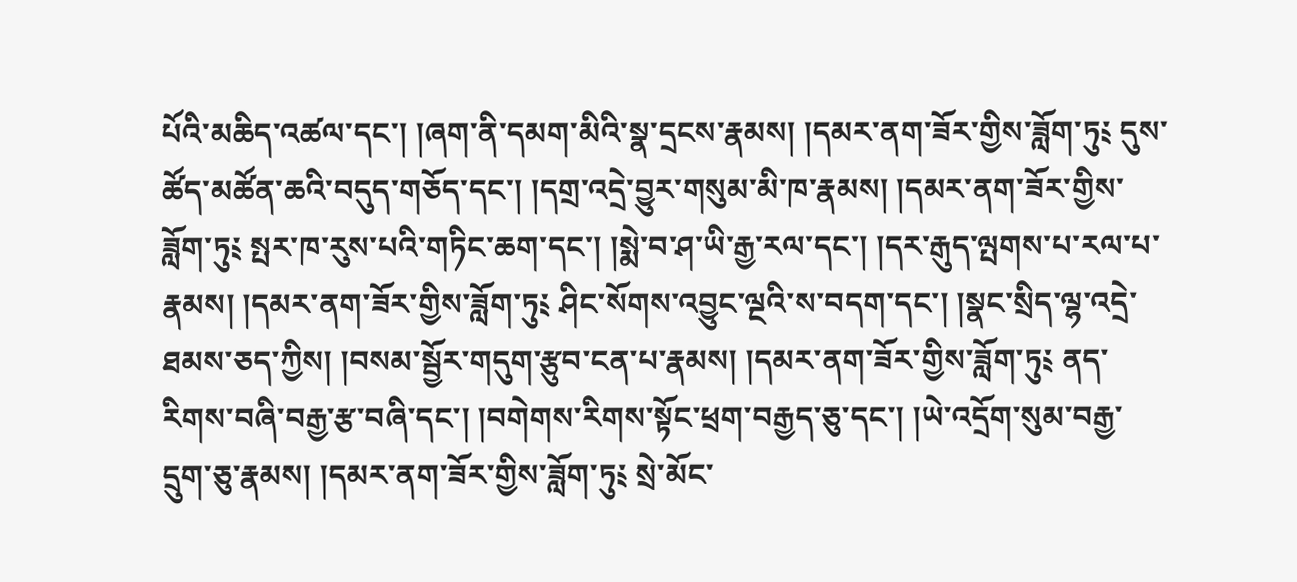པོའི་མཆིད་འཚལ་དང་། །ཞག་ནི་དམག་མིའི་སྣ་དྲངས་རྣམས། །དམར་ནག་ཟོར་གྱིས་ཟློག་ཏུ༴ དུས་ཚོད་མཚོན་ཆའི་བདུད་གཅོད་དང་། །དགྲ་འདྲེ་བྱུར་གསུམ་མི་ཁ་རྣམས། །དམར་ནག་ཟོར་གྱིས་ཟློག་ཏུ༴ སྤར་ཁ་རུས་པའི་གཏིང་ཆག་དང་། །སྨེ་བ་ཤ་ཡི་རྒྱ་རལ་དང་། །དར་རྒུད་ལྤགས་པ་རལ་པ་རྣམས། །དམར་ནག་ཟོར་གྱིས་ཟློག་ཏུ༴ ཤིང་སོགས་འབྱུང་ལྔའི་ས་བདག་དང་། །སྣང་སྲིད་ལྷ་འདྲེ་ཐམས་ཅད་ཀྱིས། །བསམ་སྦྱོར་གདུག་རྩུབ་ངན་པ་རྣམས། །དམར་ནག་ཟོར་གྱིས་ཟློག་ཏུ༴ ནད་རིགས་བཞི་བརྒྱ་རྩ་བཞི་དང་། །བགེགས་རིགས་སྟོང་ཕྲག་བརྒྱད་ཅུ་དང་། །ཡེ་འདྲོག་སུམ་བརྒྱ་དྲུག་ཅུ་རྣམས། །དམར་ནག་ཟོར་གྱིས་ཟློག་ཏུ༴ སྲེ་མོང་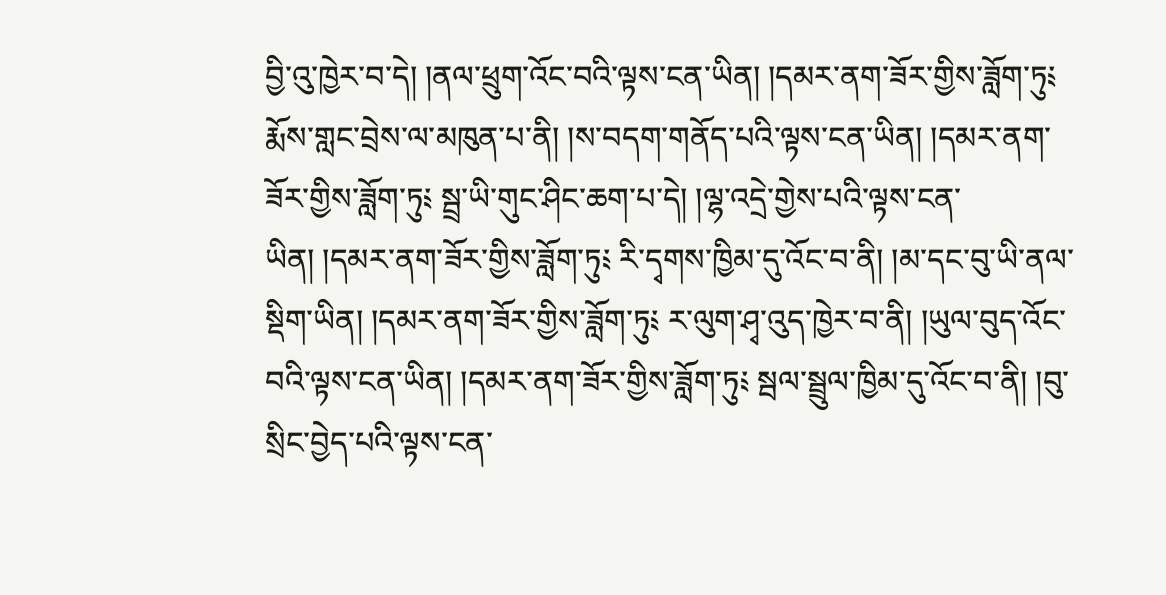བྱི་འུ་ཁྱེར་བ་དེ། །ནལ་ཕྲུག་འོང་བའི་ལྟས་ངན་ཡིན། །དམར་ནག་ཟོར་གྱིས་ཟློག་ཏུ༴ རྨོས་གླང་བྲེས་ལ་མཁུན་པ་ནི། །ས་བདག་གནོད་པའི་ལྟས་ངན་ཡིན། །དམར་ནག་ཟོར་གྱིས་ཟློག་ཏུ༴ སྦྲ་ཡི་གུང་ཤིང་ཆག་པ་དེ། །ལྷ་འདྲེ་གྱེས་པའི་ལྟས་ངན་ཡིན། །དམར་ནག་ཟོར་གྱིས་ཟློག་ཏུ༴ རི་དྭགས་ཁྱིམ་དུ་འོང་བ་ནི། །མ་དང་བུ་ཡི་ནལ་སྡིག་ཡིན། །དམར་ནག་ཟོར་གྱིས་ཟློག་ཏུ༴ ར་ལུག་ཤྭ་འུད་ཁྱེར་བ་ནི། །ཡུལ་བུད་འོང་བའི་ལྟས་ངན་ཡིན། །དམར་ནག་ཟོར་གྱིས་ཟློག་ཏུ༴ སྦལ་སྦྲུལ་ཁྱིམ་དུ་འོང་བ་ནི། །བུ་སྲིང་བྱེད་པའི་ལྟས་ངན་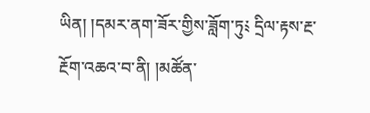ཡིན། །དམར་ནག་ཟོར་གྱིས་ཟློག་ཏུ༴ དྲིལ་རྟས་རྔ་རྔོག་འཆའ་བ་ནི། །མཚོན་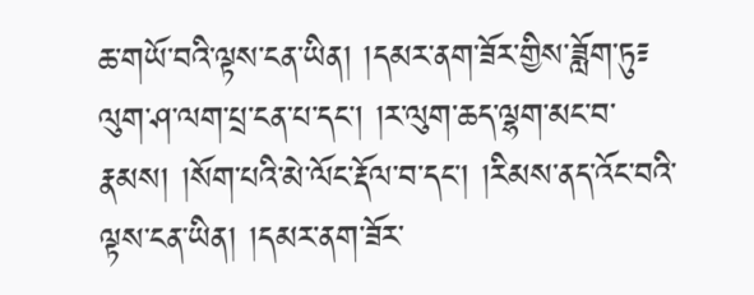ཆ་གཡོ་བའི་ལྟས་ངན་ཡིན། །དམར་ནག་ཟོར་གྱིས་ཟློག་ཏུ༴ ལུག་ཤ་ལག་པྲ་ངན་པ་དང་། །ར་ལུག་ཆད་ལྷག་མང་བ་རྣམས། །སོག་པའི་མེ་ལོང་རྡོལ་བ་དང་། །རིམས་ནད་འོང་བའི་ལྟས་ངན་ཡིན། །དམར་ནག་ཟོར་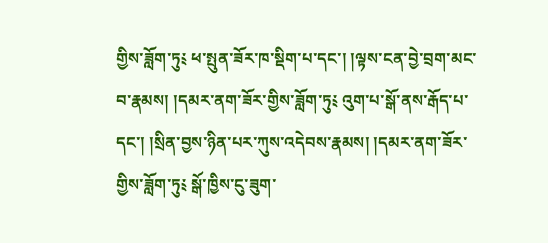གྱིས་ཟློག་ཏུ༴ ཕ་སྤུན་ཟོར་ཁ་སྡིག་པ་དང་། །ལྟས་ངན་བྱེ་བྲག་མང་བ་རྣམས། །དམར་ནག་ཟོར་གྱིས་ཟློག་ཏུ༴ འུག་པ་སྒོ་ནས་རྒོད་པ་དང་། །སྲིན་བྱས་ཉིན་པར་ཀུས་འདེབས་རྣམས། །དམར་ནག་ཟོར་གྱིས་ཟློག་ཏུ༴ སྒོ་ཁྱིས་ངུ་ཟུག་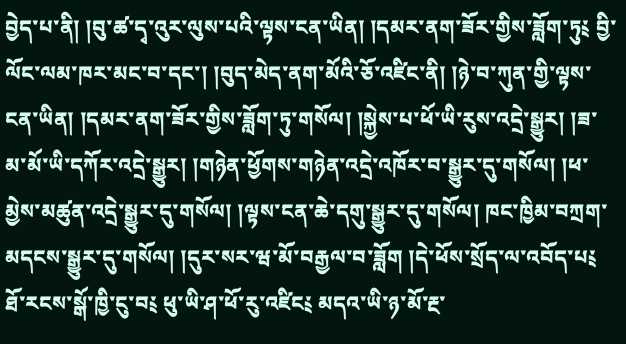བྱེད་པ་ནི། །བུ་ཚ་དྭ་འུར་ལུས་པའི་ལྟས་ངན་ཡིན། །དམར་ནག་ཟོར་གྱིས་ཟློག་ཏུ༴ བྱི་ལོང་ལམ་ཁར་མང་བ་དང་། །བུད་མེད་ནག་མོའི་ཅོ་འཛིང་ནི། །ཉེ་བ་ཀུན་གྱི་ལྟས་ངན་ཡིན། །དམར་ནག་ཟོར་གྱིས་ཟློག་ཏུ་གསོལ། །སྐྱེས་པ་ཕོ་ཡི་རུས་འདྲེ་སྒྱུར། །ཟ་མ་མོ་ཡི་དཀོར་འདྲེ་སྒྱུར། །གཉེན་ཕྱོགས་གཉེན་འདྲེ་འཁོར་བ་སྒྱུར་དུ་གསོལ། །ཕ་མྱེས་མཚུན་འདྲེ་སྒྱུར་དུ་གསོལ། །ལྟས་ངན་ཆེ་དགུ་སྒྱུར་དུ་གསོལ། ཁང་ཁྱིམ་བཀྲག་མདངས་སྒྱུར་དུ་གསོལ། །དུར་སར་ཝ་མོ་བརྒྱལ་བ་ཟློག །དེ་ཕོས་སྲོད་ལ་འབོད་པ༴ ཐོ་རངས་སྒོ་ཁྱི་ངུ་བ༴ ཕུ་ཡི་ཤ་ཕོ་རུ་འཛིང༴ མདའ་ཡི་ཉ་མོ་རྔ་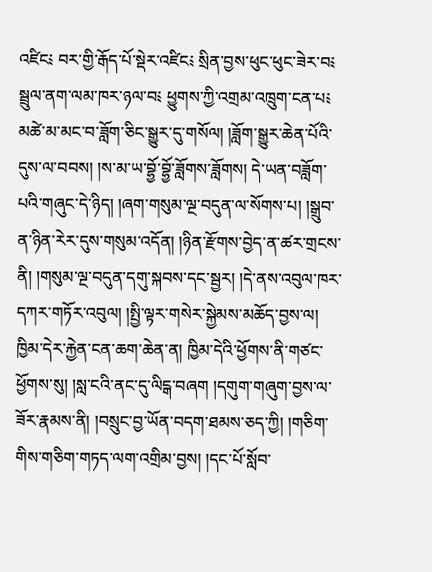འཛིང༴ བར་གྱི་རྒོད་པོ་སྡེར་འཛིང༴ སྲིན་བྱས་ཕུང་ཕུང་ཟེར་བ༴ སྦྲུལ་ནག་ལམ་ཁར་ཉལ་བ༴ ཕྱུགས་ཀྱི་འགྲམ་འཁྲུག་ངན་པ༴ མཚེ་མ་མང་བ་ཟློག་ཅིང་སྒྱུར་དུ་གསོལ། །ཟློག་སྒྱུར་ཆེན་པོའི་དུས་ལ་བབས། །ས་མ་ཡ་བྷྱོ་བྷྱོ་ཟློགས་ཟློགས། དེ་ཡན་བཟློག་པའི་གཞུང་དེ་ཉིད། །ཞག་གསུམ་ལྔ་བདུན་ལ་སོགས་པ། །སྒྲུབ་ན་ཉིན་རེར་དུས་གསུམ་འདོན། །ཉིན་རྫོགས་བྱེད་ན་ཚར་གྲངས་ནི། །གསུམ་ལྔ་བདུན་དགུ་སྐབས་དང་སྦྱར། །དེ་ནས་འབུལ་ཁར་དཀར་གཏོར་འབུལ། །སྤྱི་ལྟར་གསེར་སྐྱེམས་མཆོད་བྱས་ལ། ཁྱིམ་དེར་རྐྱེན་ངན་ཆག་ཆེན་ན། ཁྱིམ་དེའི་ཕྱོགས་ནི་གཙང་ཕྱོགས་སུ། །སླ་ངའི་ནང་དུ་ལིངྒ་བཞག །དགུག་གཞུག་བྱས་ལ་ཟོར་རྣམས་ནི། །བསྲུང་བྱ་ཡོན་བདག་ཐམས་ཅད་ཀྱི། །གཅིག་གིས་གཅིག་གཏད་ལག་འགྲིམ་བྱས། །དང་པོ་སློབ་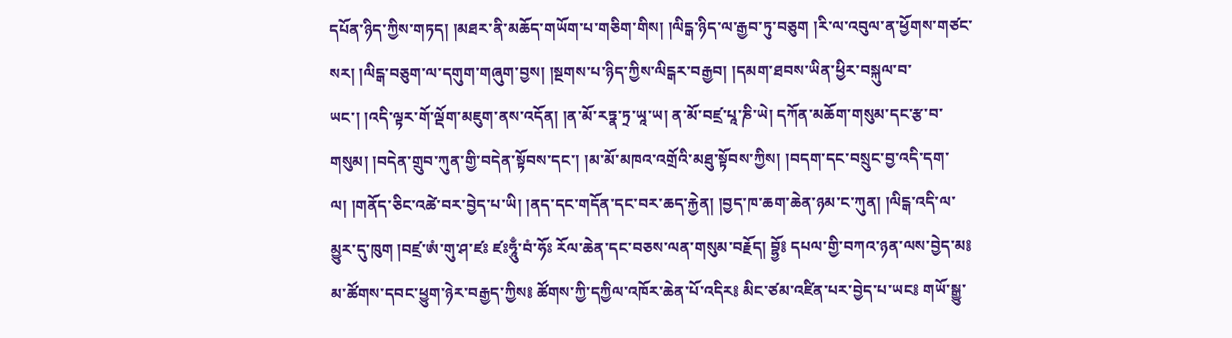དཔོན་ཉིད་ཀྱིས་གཏད། །མཐར་ནི་མཆོད་གཡོག་པ་གཅིག་གིས། །ལིངྒ་ཉིད་ལ་རྒྱབ་ཏུ་བཅུག །རི་ལ་འབུལ་ན་ཕྱོགས་གཙང་སར། །ལིངྒ་བཅུག་ལ་དགུག་གཞུག་བྱས། །སྔགས་པ་ཉིད་ཀྱིས་ལིངྒར་བརྒྱབ། །དམག་ཐབས་ཡིན་ཕྱིར་བསྐུལ་བ་ཡང་། །འདི་ལྟར་གོ་ལྡོག་མཇུག་ནས་འདོན། །ན་མོ་རཏྣ་ཏྲ་ཡཱ་ཡ། ན་མོ་བཛྲ་པཱ་ཎི་ཡེ། དཀོན་མཆོག་གསུམ་དང་རྩ་བ་གསུམ། །བདེན་གྲུབ་ཀུན་གྱི་བདེན་སྟོབས་དང་། །མ་མོ་མཁའ་འགྲོའི་མཐུ་སྟོབས་ཀྱིས། །བདག་དང་བསྲུང་བྱ་འདི་དག་ལ། །གནོད་ཅིང་འཚེ་བར་བྱེད་པ་ཡི། །ནད་དང་གདོན་དང་བར་ཆད་རྐྱེན། །བྱད་ཁ་ཆག་ཆེན་ཉམ་ང་ཀུན། །ལིངྒ་འདི་ལ་མྱུར་དུ་ཁུག །བཛྲ་ཨཾ་གུ་ཤ་ཛཿ ཛཿཧཱུྃ་བཾ་ཧོཿ རོལ་ཆེན་དང་བཅས་ལན་གསུམ་བརྗོད། བྷྱོ༔ དཔལ་གྱི་བཀའ་ཉན་ལས་བྱེད་མ༔ མ་ཚོགས་དབང་ཕྱུག་ཉེར་བརྒྱད་ཀྱིས༔ ཚོགས་ཀྱི་དཀྱིལ་འཁོར་ཆེན་པོ་འདིར༔ མིང་ཙམ་འཛིན་པར་བྱེད་པ་ཡང༔ གཡོ་སྒྱུ་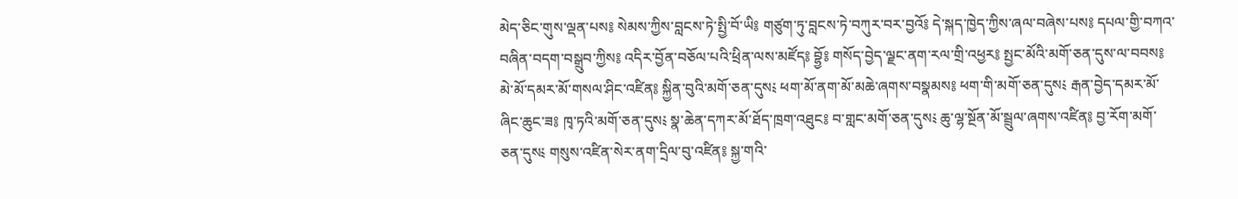མེད་ཅིང་གུས་ལྡན་པས༔ སེམས་ཀྱིས་བླངས་ཏེ་སྤྱི་བོ་ཡི༔ གཙུག་ཏུ་བླངས་ཏེ་བཀུར་བར་བྱའོ༔ དེ་སྐད་ཁྱེད་ཀྱིས་ཞལ་བཞེས་པས༔ དཔལ་གྱི་བཀའ་བཞིན་བདག་བསྒྲུབ་ཀྱིས༔ འདིར་བྱོན་བཅོལ་པའི་ཕྲིན་ལས་མཛོད༔ བྷྱོ༔ གསོད་བྱེད་ལྗང་ནག་རལ་གྲི་འཕྱར༔ སྤྱང་མོའི་མགོ་ཅན་དུས་ལ་བབས༔ མེ་མོ་དམར་མོ་གསལ་ཤིང་འཛིན༔ སྐྱིན་བུའི་མགོ་ཅན་དུས༴ ཕག་མོ་ནག་མོ་མཆེ་ཞགས་བསྣམས༔ ཕག་གི་མགོ་ཅན་དུས༴ རྒན་བྱེད་དམར་མོ་ཞིང་ཆུང་ཟ༔ ཁྭ་ཏའི་མགོ་ཅན་དུས༴ སྣ་ཆེན་དཀར་མོ་ཐོད་ཁྲག་འཐུང༔ བ་གླང་མགོ་ཅན་དུས༴ ཆུ་ལྷ་སྔོན་མོ་སྦྲུལ་ཞགས་འཛིན༔ བྱ་རོག་མགོ་ཅན་དུས༴ གསུས་འཛིན་སེར་ནག་དྲིལ་བུ་འཛིན༔ སྐྱ་གའི་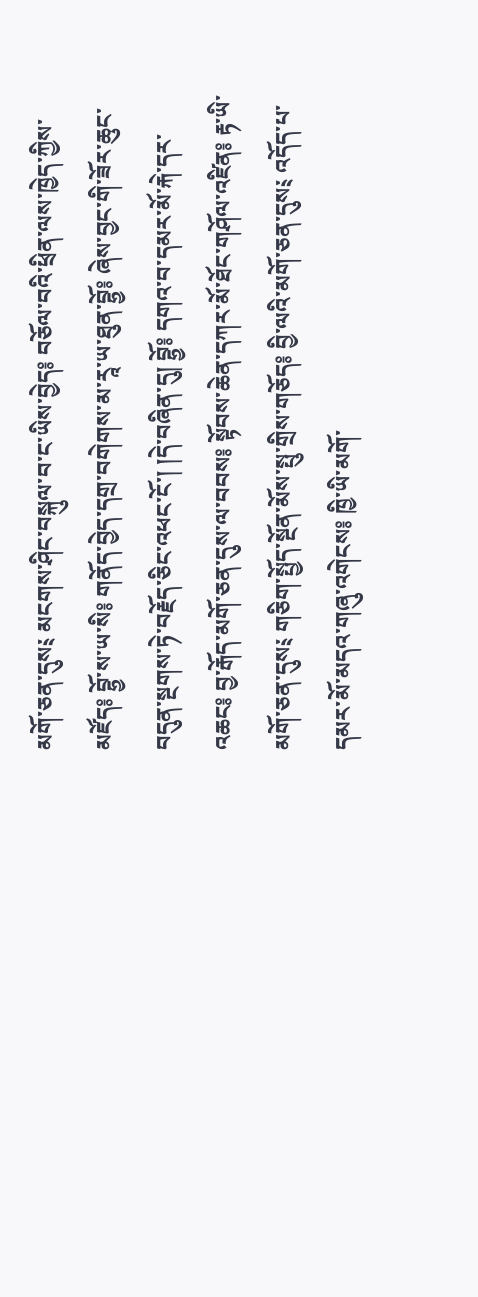མགོ་ཅན་དུས༴ མངགས་ཤིང་བསྐུལ་བ་ང་ཡིས་བྱེད༔ བཅོལ་བའི་ཕྲིན་ལས་ཁྱེད་ཀྱིས་མཛོད༔ བྷྱོ་ས་ཡ་སི༔ གནོད་བྱེད་དགྲ་བགེགས་མ་རཱ་ཡ་ཐུན་བྷྱོ༔ ཞེས་བྱང་གི་ཟོར་ཆུང་བདུན་སྔགས་ཏེ་བརྗོད་ཅིང་འཕང་ངོ་། །དེ་བཞིན་དུ། བྷྱོ༔ དགའ་བ་དམར་མོ་རྐེ་དར་འཆང༔ བྱ་རྒོད་མགོ་ཅན་དུས་ལ་བབས༔ སྟོབས་ཆེན་དཀར་མོ་ཐོང་གཤོལ་འཛིན༔ རྟ་ཡི་མགོ་ཅན་དུས༴ གཅིག་སྤྱོད་སྔོན་མོས་སྤུ་གྲིས་གཅོད༔ བྱི་ལའི་མགོ་ཅན་དུས༴ འདོད་པ་དམར་མོ་མདའ་གཞུ་འགེངས༔ ཁྱི་ཡི་མགོ་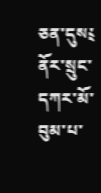ཅན་དུས༴ ནོར་སྲུང་དཀར་མོ་བུམ་པ་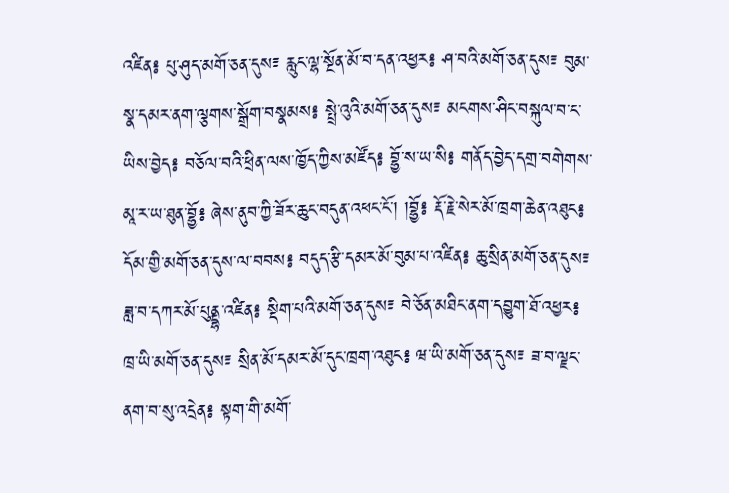འཛིན༔ པུ་ཤུད་མགོ་ཅན་དུས༴ རླུང་ལྷ་སྔོན་མོ་བ་དན་འཕྱར༔ ཤ་བའི་མགོ་ཅན་དུས༴ བུམ་སྣ་དམར་ནག་ལྕགས་སྒྲོག་བསྣམས༔ སྤྲེ་འུའི་མགོ་ཅན་དུས༴ མངགས་ཤིང་བསྐུལ་བ་ང་ཡིས་བྱེད༔ བཅོལ་བའི་ཕྲིན་ལས་ཁྱོད་ཀྱིས་མཛོད༔ བྷྱོ་ས་ཡ་སི༔ གནོད་བྱེད་དགྲ་བགེགས་མཱ་ར་ཡ་ཐུན་བྷྱོ༔ ཞེས་ནུབ་ཀྱི་ཟོར་ཆུང་བདུན་འཕང་ངོ་། །བྷྱོ༔ རྡོ་རྗེ་སེར་མོ་ཁྲག་ཆེན་འཐུང༔ དོམ་གྱི་མགོ་ཅན་དུས་ལ་བབས༔ བདུད་རྩི་དམར་མོ་བུམ་པ་འཛིན༔ ཆུ་སྲིན་མགོ་ཅན་དུས༴ ཟླ་བ་དཀར་མོ་པུནྡྷ་འཛིན༔ སྡིག་པའི་མགོ་ཅན་དུས༴ བེ་ཅོན་མཐིང་ནག་དབྱུག་ཐོ་འཕྱར༔ ཁྲ་ཡི་མགོ་ཅན་དུས༴ སྲིན་མོ་དམར་མོ་དུང་ཁྲག་འཐུང༔ ཝ་ཡི་མགོ་ཅན་དུས༴ ཟ་བ་ལྗང་ནག་བ་སུ་འདྲེན༔ སྟག་གི་མགོ་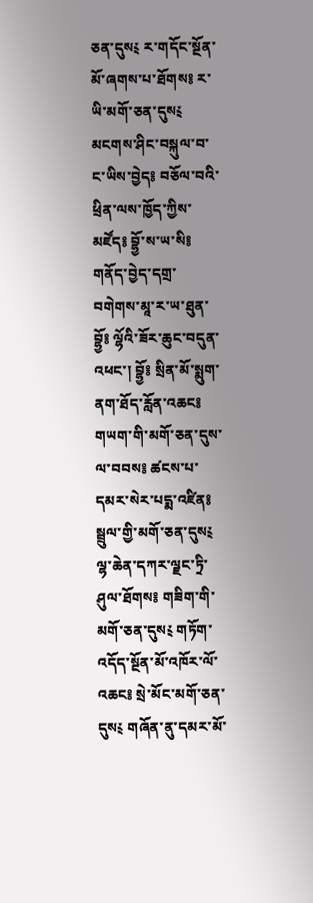ཅན་དུས༴ ར་གདོང་སྔོན་མོ་ཞགས་པ་ཐོགས༔ ར་ཡི་མགོ་ཅན་དུས༴ མངགས་ཤིང་བསྐུལ་བ་ང་ཡིས་བྱེད༔ བཅོལ་བའི་ཕྲིན་ལས་ཁྱོད་ཀྱིས་མཛོད༔ བྷྱོ་ས་ཡ་སི༔ གནོད་བྱེད་དགྲ་བགེགས་མཱ་ར་ཡ་ཐུན་བྷྱོ༔ ལྷོའི་ཟོར་ཆུང་བདུན་འཕང་། བྷྱོ༔ སྲིན་མོ་སྨུག་ནག་ཐོད་རློན་འཆང༔ གཡག་གི་མགོ་ཅན་དུས་ལ་བབས༔ ཚངས་པ་དམར་སེར་པདྨ་འཛིན༔ སྦྲུལ་གྱི་མགོ་ཅན་དུས༴ ལྷ་ཆེན་དཀར་ལྗང་ཏྲི་ཤུལ་ཐོགས༔ གཟིག་གི་མགོ་ཅན་དུས༴ གཏོག་འདོད་སྔོན་མོ་འཁོར་ལོ་འཆང༔ སྲེ་མོང་མགོ་ཅན་དུས༴ གཞོན་ནུ་དམར་མོ་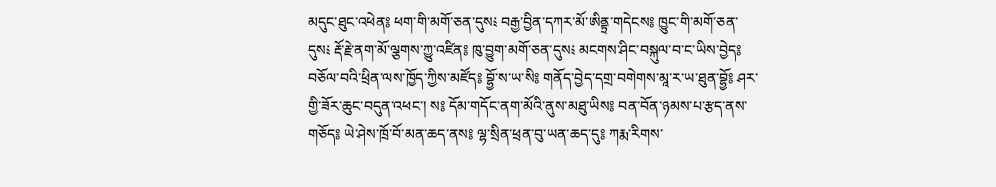མདུང་ཐུང་འཕེན༔ ཕག་གི་མགོ་ཅན་དུས༴ བརྒྱ་བྱིན་དཀར་མོ་ཨིནྟྲ་གདེངས༔ ཁྱུང་གི་མགོ་ཅན་དུས༴ རྡོ་རྗེ་ནག་མོ་ལྕགས་ཀྱུ་འཛིན༔ ཁུ་བྱུག་མགོ་ཅན་དུས༴ མངགས་ཤིང་བསྐུལ་བ་ང་ཡིས་བྱེད༔ བཅོལ་བའི་ཕྲིན་ལས་ཁྱོད་ཀྱིས་མཛོད༔ བྷྱོ་ས་ཡ་སི༔ གནོད་བྱེད་དགྲ་བགེགས་མཱ་ར་ཡ་ཐུན་བྷྱོ༔ ཤར་གྱི་ཟོར་ཆུང་བདུན་འཕང་། ས༔ དོམ་གདོང་ནག་མོའི་ནུས་མཐུ་ཡིས༔ བན་བོན་ཉམས་པ་རྩད་ནས་གཅོད༔ ཡེ་ཤེས་ཁྲོ་བོ་མན་ཆད་ནས༔ ལྷ་སྲིན་ཕྲན་བུ་ཡན་ཆད་དུ༔ ཀརྨ་རིགས་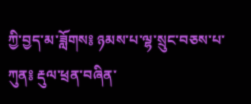ཀྱི་བྱད་མ་ཟློགས༔ ཉམས་པ་ལྷ་སྲུང་བཅས་པ་ཀུན༔ རྡུལ་ཕྲན་བཞིན་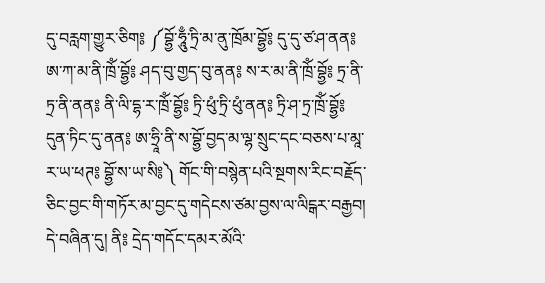དུ་བརླག་གྱུར་ཅིག༔ ༼བྷྱོ་ཧཱུྃ་ཏྲི་མ་ནུ་ཁྲོམ་བྷྱོ༔ དུ་དུ་ཙ་ཤ་ནན༔ ཨ་ཀ་མ་ནི་ཁྲོཾ་བྷྱོ༔ ཤད་བུ་གྱད་བུ་ནན༔ ས་ར་མ་ནི་ཁྲོཾ་བྷྱོ༔ ཏྲ་ནི་ཏྲ་ནི་ནན༔ ནི་ལི་དྷ་ར་ཁྲོཾ་བྷྱོ༔ ཏྲི་ཕུཾ་ཏྲི་ཕུཾ་ནན༔ ཏྲི་ཤ་ཏྲ་ཁྲོཾ་བྷྱོ༔ དུན་ཏིང་དུ་ནན༔ ཨ་ཧྲཱི་ནི་ས་བྷྱོ་བྱད་མ་ལྷ་སྲུང་དང་བཅས་པ་མཱ་ར་ཡ་ཕཊ༔ བྷྱོ་ས་ཡ་སི༔༽ གོང་གི་བསྙེན་པའི་སྔགས་རིང་བརྗོད་ཅིང་བྱང་གི་གཏོར་མ་བྱང་དུ་གདེངས་ཙམ་བྱས་ལ་ལིངྒར་བརྒྱབ། དེ་བཞིན་དུ། ནི༔ དྲེད་གདོང་དམར་མོའི་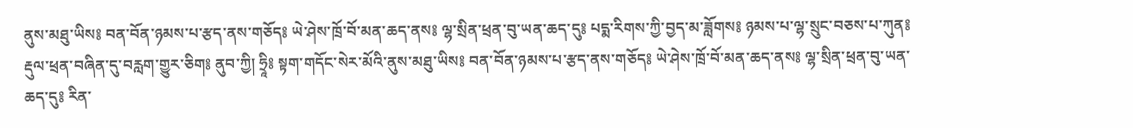ནུས་མཐུ་ཡིས༔ བན་བོན་ཉམས་པ་རྩད་ནས་གཅོད༔ ཡེ་ཤེས་ཁྲོ་བོ་མན་ཆད་ནས༔ ལྷ་སྲིན་ཕྲན་བུ་ཡན་ཆད་དུ༔ པདྨ་རིགས་ཀྱི་བྱད་མ་ཟློགས༔ ཉམས་པ་ལྷ་སྲུང་བཅས་པ་ཀུན༔ རྡུལ་ཕྲན་བཞིན་དུ་བརླག་གྱུར་ཅིག༔ ནུབ་ཀྱི། ཧྲཱི༔ སྟག་གདོང་སེར་མོའི་ནུས་མཐུ་ཡིས༔ བན་བོན་ཉམས་པ་རྩད་ནས་གཅོད༔ ཡེ་ཤེས་ཁྲོ་བོ་མན་ཆད་ནས༔ ལྷ་སྲིན་ཕྲན་བུ་ཡན་ཆད་དུ༔ རིན་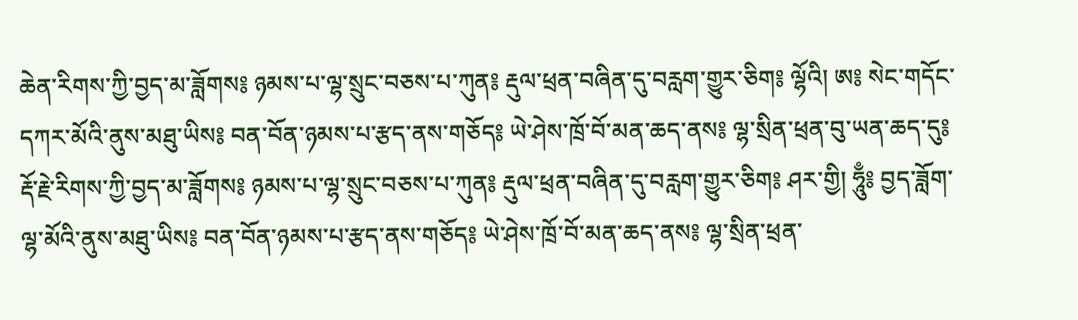ཆེན་རིགས་ཀྱི་བྱད་མ་ཟློགས༔ ཉམས་པ་ལྷ་སྲུང་བཅས་པ་ཀུན༔ རྡུལ་ཕྲན་བཞིན་དུ་བརླག་གྱུར་ཅིག༔ ལྷོའི། ཨ༔ སེང་གདོང་དཀར་མོའི་ནུས་མཐུ་ཡིས༔ བན་བོན་ཉམས་པ་རྩད་ནས་གཅོད༔ ཡེ་ཤེས་ཁྲོ་བོ་མན་ཆད་ནས༔ ལྷ་སྲིན་ཕྲན་བུ་ཡན་ཆད་དུ༔ རྡོ་རྗེ་རིགས་ཀྱི་བྱད་མ་ཟློགས༔ ཉམས་པ་ལྷ་སྲུང་བཅས་པ་ཀུན༔ རྡུལ་ཕྲན་བཞིན་དུ་བརླག་གྱུར་ཅིག༔ ཤར་གྱི། ཧཱུྃ༔ བྱད་ཟློག་ལྷ་མོའི་ནུས་མཐུ་ཡིས༔ བན་བོན་ཉམས་པ་རྩད་ནས་གཅོད༔ ཡེ་ཤེས་ཁྲོ་བོ་མན་ཆད་ནས༔ ལྷ་སྲིན་ཕྲན་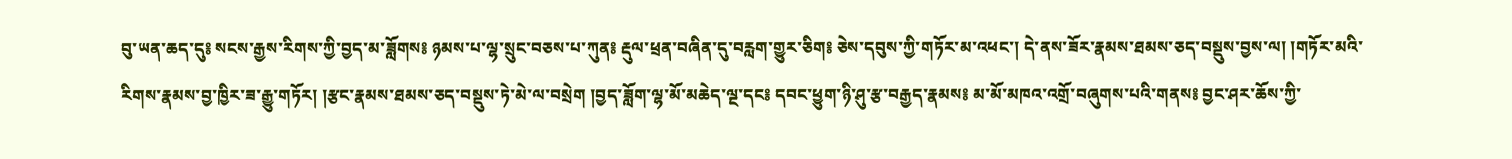བུ་ཡན་ཆད་དུ༔ སངས་རྒྱས་རིགས་ཀྱི་བྱད་མ་ཟློགས༔ ཉམས་པ་ལྷ་སྲུང་བཅས་པ་ཀུན༔ རྡུལ་ཕྲན་བཞིན་དུ་བརླག་གྱུར་ཅིག༔ ཅེས་དབུས་ཀྱི་གཏོར་མ་འཕང་། དེ་ནས་ཟོར་རྣམས་ཐམས་ཅད་བསྡུས་བྱས་ལ། །གཏོར་མའི་རིགས་རྣམས་བྱ་ཁྱིར་ཟ་རྒྱུ་གཏོར། །རྩང་རྣམས་ཐམས་ཅད་བསྡུས་ཏེ་མེ་ལ་བསྲེག །བྱད་ཟློག་ལྷ་མོ་མཆེད་ལྔ་དང༔ དབང་ཕྱུག་ཉི་ཤུ་རྩ་བརྒྱད་རྣམས༔ མ་མོ་མཁའ་འགྲོ་བཞུགས་པའི་གནས༔ བྱང་ཤར་ཆོས་ཀྱི་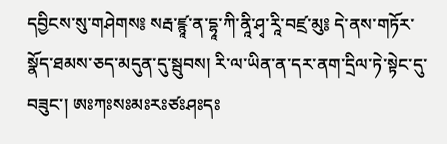དབྱིངས་སུ་གཤེགས༔ སརྦ་ཛྙཱ་ན་དྷཱ་ཀི་ནཱི་ཤྭ་རཱི་བཛྲ་མུ༔ དེ་ནས་གཏོར་སྣོད་ཐམས་ཅད་མདུན་དུ་སྦུབས། རི་ལ་ཡིན་ན་དར་ནག་དྲིལ་ཏེ་སྟེང་དུ་བཟུང་། ཨཿཀཿསཿམཿརཿཙཿཤཿདཿ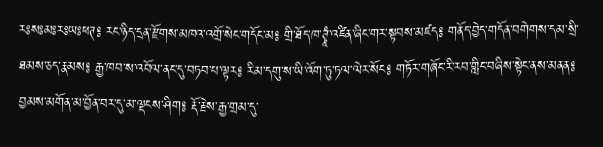རཿསཿམཿརཿཡཿཕཊ༔ རང་ཉིད་དྲན་རྫོགས་མཁའ་འགྲོ་སེང་གདོང་མ༔ གྲི་ཐོད་ཁ་ཊྭཱཾ་འཛིན་ཞིང་གར་སྟབས་མཛད༔ གནོད་བྱེད་གདོན་བགེགས་དམ་སྲི་ཐམས་ཅད་རྣམས༔ རྒྱ་ཁབ་ས་འབོལ་ནང་དུ་བཏབ་པ་ལྟར༔ རིམ་དགུ་ས་ཡི་འོག་ཏུ་ཏལ་ལེར་སོང༔ གཏོར་གཞོང་རི་རབ་གླིང་བཞིས་སྟེང་ནས་མནན༔ བྱམས་མགོན་མ་བྱོན་བར་དུ་མ་ལྡངས་ཤིག༔ རྡོ་རྗེས་རྒྱ་གྲམ་དུ་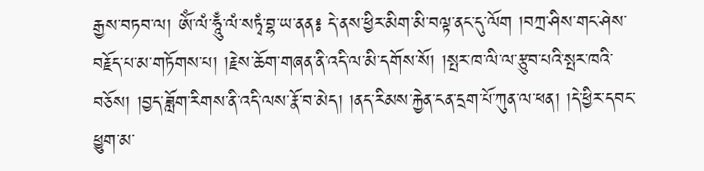རྒྱས་བཏབ་ལ། ཨོཾ་ལཾ་ཧཱུྃ་ལཾ་སཏྭཾ་བྷ་ཡ་ནན༔ དེ་ནས་ཕྱིར་མིག་མི་བལྟ་ནང་དུ་ལོག །བཀྲ་ཤིས་གང་ཤེས་བརྗོད་པ་མ་གཏོགས་པ། །རྗེས་ཆོག་གཞན་ནི་འདི་ལ་མི་དགོས་སོ། །སྤར་ཁ་ལི་ལ་རྩུབ་པའི་སྤར་ཁའི་བཅོས། །བྱད་ཟློག་རིགས་ནི་འདི་ལས་རྣོ་བ་མེད། །ནད་རིམས་རྐྱེན་ངན་དྲག་པོ་ཀུན་ལ་ཕན། །དེ་ཕྱིར་དབང་ཕྱུག་མ་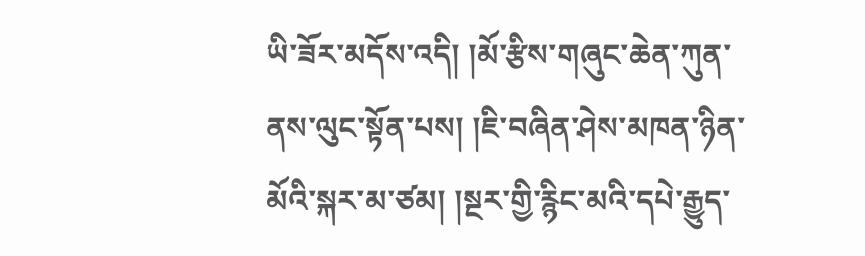ཡི་ཟོར་མདོས་འདི། །མོ་རྩིས་གཞུང་ཆེན་ཀུན་ནས་ལུང་སྟོན་པས། །ཇི་བཞིན་ཤེས་མཁན་ཉིན་མོའི་སྐར་མ་ཙམ། །སྔར་གྱི་རྙིང་མའི་དཔེ་རྒྱུད་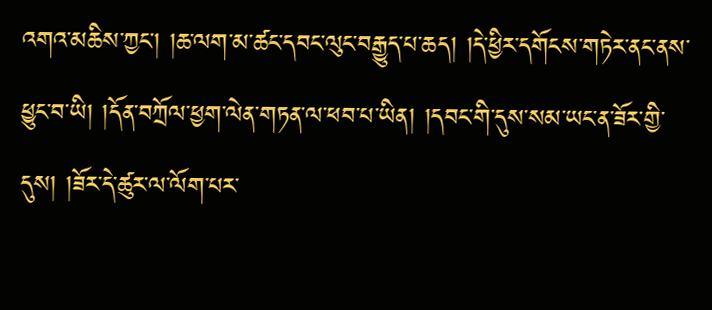འགའ་མཆིས་ཀྱང་། །ཆ་ལག་མ་ཚང་དབང་ལུང་བརྒྱུད་པ་ཆད། །དེ་ཕྱིར་དགོངས་གཏེར་ནང་ནས་ཕྱུང་བ་ཡི། །དོན་བཀྲོལ་ཕྱག་ལེན་གཏན་ལ་ཕབ་པ་ཡིན། །དབང་གི་དུས་སམ་ཡང་ན་ཟོར་གྱི་དུས། །ཟོར་དེ་ཚུར་ལ་ལོག་པར་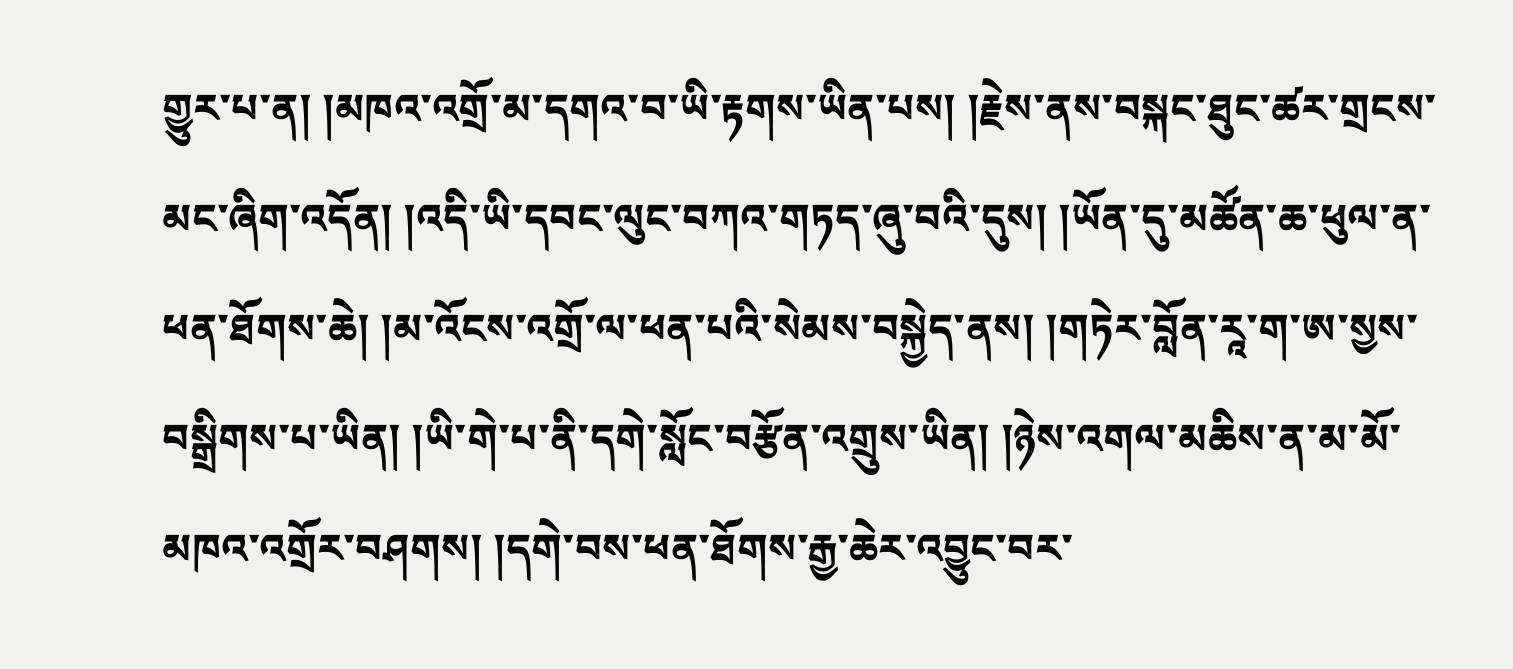གྱུར་པ་ན། །མཁའ་འགྲོ་མ་དགའ་བ་ཡི་རྟགས་ཡིན་པས། །རྗེས་ནས་བསྐང་ཐུང་ཚར་གྲངས་མང་ཞིག་འདོན། །འདི་ཡི་དབང་ལུང་བཀའ་གཏད་ཞུ་བའི་དུས། །ཡོན་དུ་མཚོན་ཆ་ཕུལ་ན་ཕན་ཐོགས་ཆེ། །མ་འོངས་འགྲོ་ལ་ཕན་པའི་སེམས་བསྐྱེད་ནས། །གཏེར་བློན་རཱ་ག་ཨ་སྱས་བསྒྲིགས་པ་ཡིན། །ཡི་གེ་པ་ནི་དགེ་སློང་བརྩོན་འགྲུས་ཡིན། །ཉེས་འགལ་མཆིས་ན་མ་མོ་མཁའ་འགྲོར་བཤགས། །དགེ་བས་ཕན་ཐོགས་རྒྱ་ཆེར་འབྱུང་བར་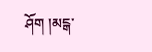ཤོག །མངྒ་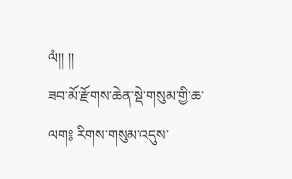ལཾ།། །།
ཟབ་མོ་རྫོགས་ཆེན་སྡེ་གསུམ་གྱི་ཆ་ལག༔ རིགས་གསུམ་འདུས་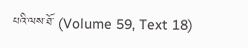པའི་ལས་ཐོ་ (Volume 59, Text 18)